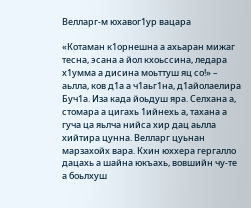Велларг-м юхавог1ур вацара

«Котаман к1орнешна а ахьаран мижаг тесна, эсана а йол кхоьссина, ледара х1умма а дисина моьттуш яц со!» – аьлла, ков д1а а ч1аьг1на, д1айолаелира Буч1а. Иза када йоьдуш яра. Селхана а, стомара а цигахь 1ийнехь а, тахана а гуча ца яьлча нийса хир дац аьлла хийтира цунна. Велларг цуьнан марзахойх вара. Кхин юххера гергалло дацахь а шайна юкъахь, вовшийн чу-те а боьлхуш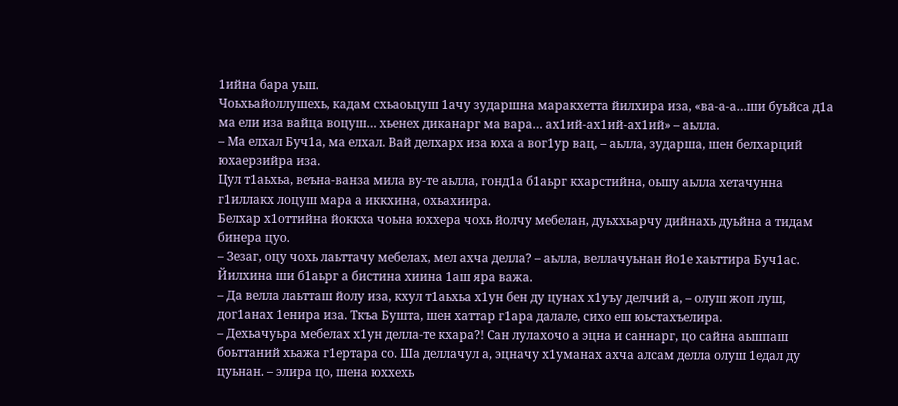1ийна бара уьш.
Чоьхьайоллушехь, кадам схьаоьцуш 1ачу зударшна маракхетта йилхира иза, «ва-а-а…ши буьйса д1а ма ели иза вайца воцуш… хьенех диканарг ма вара… ах1ий-ах1ий-ах1ий» – аьлла.
– Ма елхал Буч1а, ма елхал. Вай делхарх иза юха а вог1ур вац, – аьлла, зударша, шен белхарций юхаерзийра иза.
Цул т1аьхьа, веъна-ванза мила ву-те аьлла, гонд1а б1аьрг кхарстийна, оьшу аьлла хетачунна г1иллакх лоцуш мара а иккхина, охьахиира.
Белхар х1оттийна йоккха чоьна юххера чохь йолчу мебелан, дуьххьарчу дийнахь дуьйна а тидам бинера цуо.
– Зезаг, оцу чохь лаьттачу мебелах, мел ахча делла? – аьлла, веллачуьнан йо1е хаьттира Буч1ас. Йилхина ши б1аьрг а бистина хиина 1аш яра важа.
– Да велла лаьтташ йолу иза, кхул т1аьхьа х1ун бен ду цунах х1уъу делчий а, – олуш жоп луш, дог1анах 1енира иза. Ткъа Бушта, шен хаттар г1ара далале, сихо еш юьстахъелира.
– Дехьачуьра мебелах х1ун делла-те кхара?! Сан лулахочо а эцна и саннарг, цо сайна аьшпаш боьттаний хьажа г1ертара со. Ша деллачул а, эцначу х1уманах ахча алсам делла олуш 1едал ду цуьнан. – элира цо, шена юххехь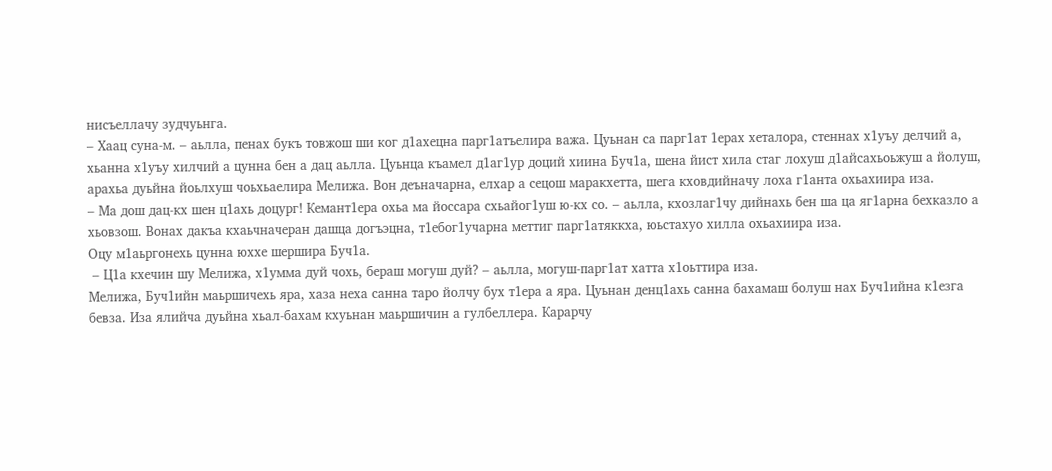нисъеллачу зудчуьнга.
– Хаац суна-м. – аьлла, пенах букъ товжош ши ког д1ахецна парг1атъелира важа. Цуьнан са парг1ат 1ерах хеталора, стеннах х1уъу делчий а, хьанна х1уъу хилчий а цунна бен а дац аьлла. Цуьнца къамел д1аг1ур доций хиина Буч1а, шена йист хила стаг лохуш д1айсахьоьжуш а йолуш, арахьа дуьйна йоьлхуш чоьхьаелира Мелижа. Вон деъначарна, елхар а сецош маракхетта, шега кховдийначу лоха г1анта охьахиира иза.
– Ма дош дац-кх шен ц1ахь доцург! Кемант1ера охьа ма йоссара схьайог1уш ю-кх со. – аьлла, кхозлаг1чу дийнахь бен ша ца яг1арна бехказло а хьовзош. Вонах дакъа кхаьчначеран дашца догъэцна, т1ебог1учарна меттиг парг1атяккха, юьстахуо хилла охьахиира иза.
Оцу м1аьргонехь цунна юххе шершира Буч1а.
 – Ц1а кхечин шу Мелижа, х1умма дуй чохь, бераш могуш дуй? – аьлла, могуш-парг1ат хатта х1оьттира иза.
Мелижа, Буч1ийн маьршичехь яра, хаза неха санна таро йолчу бух т1ера а яра. Цуьнан денц1ахь санна бахамаш болуш нах Буч1ийна к1езга бевза. Иза ялийча дуьйна хьал-бахам кхуьнан маьршичин а гулбеллера. Карарчу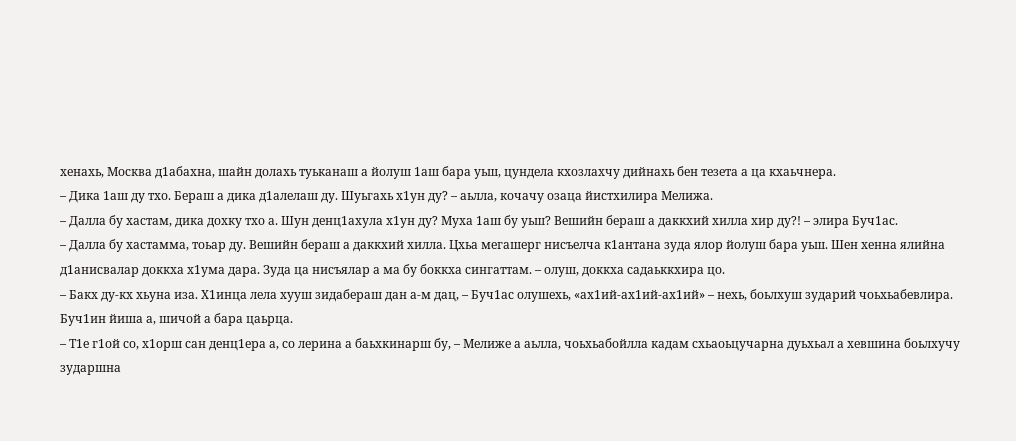хенахь, Москва д1абахна, шайн долахь туьканаш а йолуш 1аш бара уьш, цундела кхозлахчу дийнахь бен тезета а ца кхаьчнера.
– Дика 1аш ду тхо. Бераш а дика д1алелаш ду. Шуьгахь х1ун ду? – аьлла, кочачу озаца йистхилира Мелижа.
– Далла бу хастам, дика дохку тхо а. Шун денц1ахула х1ун ду? Муха 1аш бу уьш? Вешийн бераш а даккхий хилла хир ду?! – элира Буч1ас.
– Далла бу хастамма, тоьар ду. Вешийн бераш а даккхий хилла. Цхьа мегашерг нисъелча к1антана зуда ялор йолуш бара уьш. Шен хенна ялийна д1анисвалар доккха х1ума дара. Зуда ца нисъялар а ма бу боккха сингаттам. – олуш, доккха садаьккхира цо.
– Бакх ду-кх хьуна иза. Х1инца лела хууш зидабераш дан а-м дац, – Буч1ас олушехь, «ах1ий-ах1ий-ах1ий» – нехь, боьлхуш зударий чоьхьабевлира. Буч1ин йиша а, шичой а бара цаьрца.
– Т1е г1ой со, х1орш сан денц1ера а, со лерина а баьхкинарш бу, – Мелиже а аьлла, чоьхьабойлла кадам схьаоьцучарна дуьхьал а хевшина боьлхучу зударшна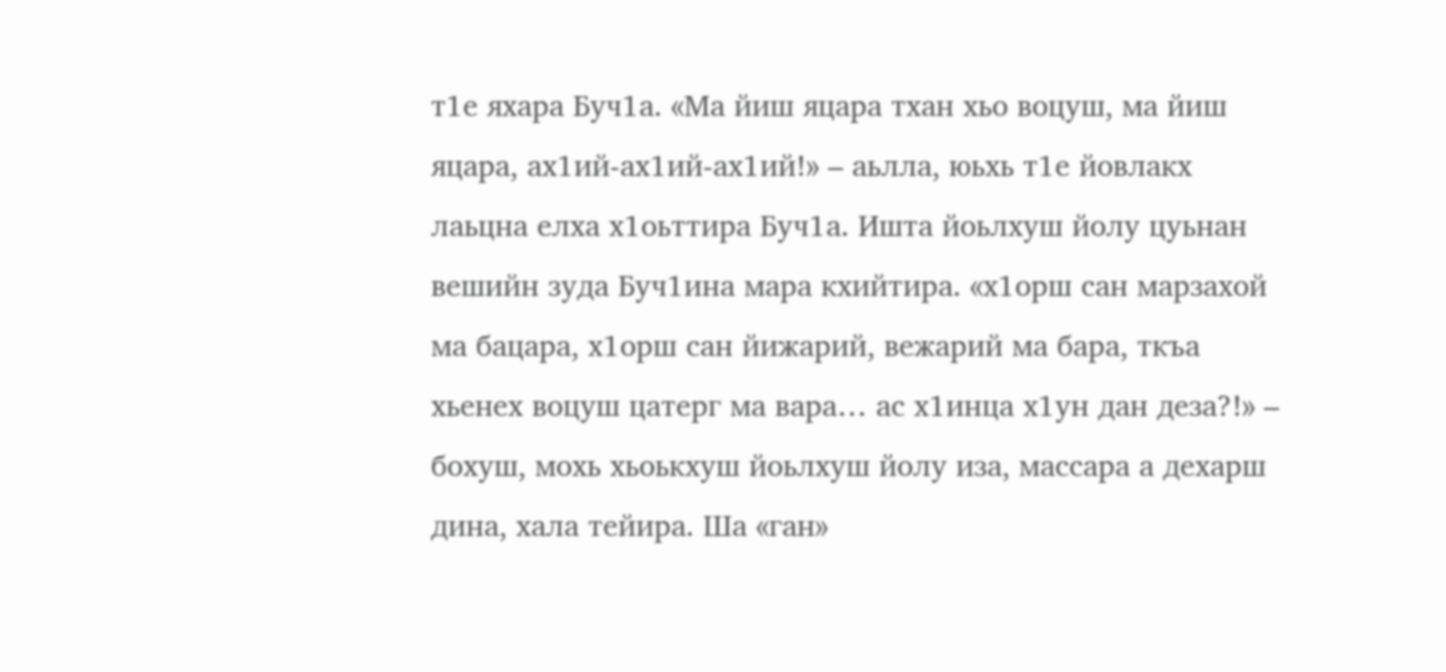т1е яхара Буч1а. «Ма йиш яцара тхан хьо воцуш, ма йиш яцара, ах1ий-ах1ий-ах1ий!» – аьлла, юьхь т1е йовлакх лаьцна елха х1оьттира Буч1а. Ишта йоьлхуш йолу цуьнан вешийн зуда Буч1ина мара кхийтира. «х1орш сан марзахой ма бацара, х1орш сан йижарий, вежарий ма бара, ткъа хьенех воцуш цатерг ма вара… ас х1инца х1ун дан деза?!» – бохуш, мохь хьоькхуш йоьлхуш йолу иза, массара а дехарш дина, хала тейира. Ша «ган»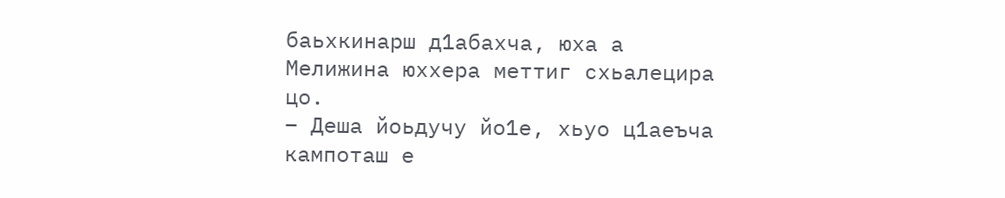баьхкинарш д1абахча, юха а Мелижина юххера меттиг схьалецира цо.
– Деша йоьдучу йо1е, хьуо ц1аеъча кампоташ е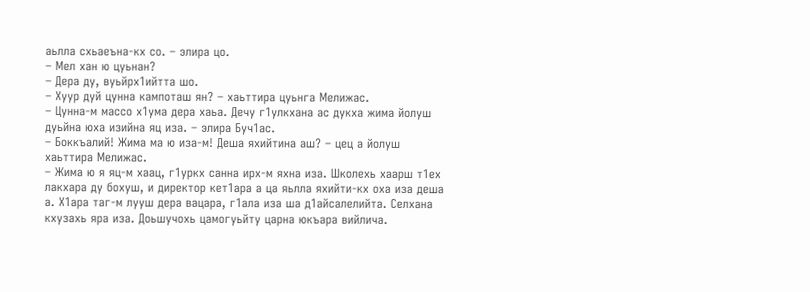аьлла схьаеъна-кх со. – элира цо.
– Мел хан ю цуьнан?
– Дера ду, вуьйрх1ийтта шо.
– Хуур дуй цунна кампоташ ян? – хаьттира цуьнга Мелижас.
– Цунна-м массо х1ума дера хаьа. Дечу г1улкхана ас дукха жима йолуш дуьйна юха изийна яц иза. – элира Буч1ас.
– Боккъалий! Жима ма ю иза-м! Деша яхийтина аш? – цец а йолуш хаьттира Мелижас.
– Жима ю я яц-м хаац, г1уркх санна ирх-м яхна иза. Школехь хаарш т1ех лакхара ду бохуш, и директор кет1ара а ца яьлла яхийти-кх оха иза деша а. Х1ара таг-м лууш дера вацара, г1ала иза ша д1айсалелийта. Селхана кхузахь яра иза. Доьшучохь цамогуьйту царна юкъара вийлича.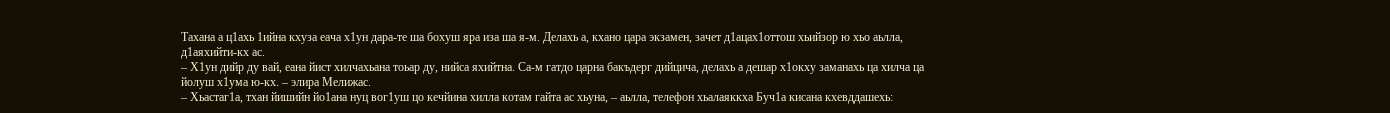Тахана а ц1ахь 1ийна кхуза еача х1ун дара-те ша бохуш яра иза ша я-м. Делахь а, кхано цара экзамен, зачет д1ацах1оттош хьийзор ю хьо аьлла, д1аяхийти-кх ас.
– Х1ун дийр ду вай, еана йист хилчахьана тоьар ду, нийса яхийтна. Са-м гатдо царна бакъдерг дийцича, делахь а дешар х1окху заманахь ца хилча ца йолуш х1ума ю-кх. – элира Мелижас.
– Хьастаг1а, тхан йишийн йо1ана нуц вог1уш цо кечйина хилла котам гайта ас хьуна, – аьлла, телефон хьалаяккха Буч1а кисана кхевддашехь: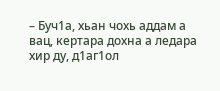– Буч1а, хьан чохь аддам а вац, кертара дохна а ледара хир ду, д1аг1ол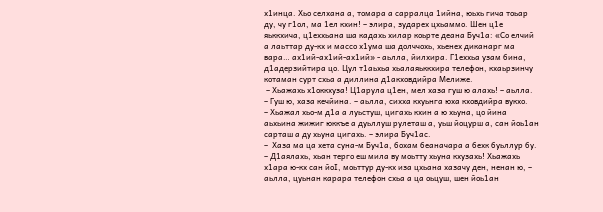х1инца. Хьо селхана а, томара а сарралца 1ийна, юьхь гича тоьар ду, чу г1ол, ма 1ел кхин! – элира, зударех цхьаммо. Шен ц1е яьккхича, ц1еххьана ша кадахь хилар коьрте деана Буч1а: «Со елчий а лаьттар ду-кх и массо х1ума ша долччохь, хьенех диканарг ма вара… ах1ий-ах1ий-ах1ий» - аьлла, йилхира. Г1еххьа узам бина, д1адерзийтира цо. Цул т1аьхьа хьалаяьккхира телефон, кхаьрзинчу котаман сурт схьа а диллина д1акховдийра Мелиже.
 – Хьажахь х1оккхуза! Ц1арула ц1ен, мел хаза гуш ю алахь! – аьлла.
– Гуш ю, хаза кечйина. – аьлла, сихха кхуьнга юха кховдийра вукхо.
– Хьажал хьо-м д1а а луьстуш, цигахь кхин а ю хьуна, цо йина аьхьина жижиг юккъе а дуьллуш рулеташ а, уьш йоцурш а, сан йоь1ан сарташ а ду хьуна цигахь. – элира Буч1ас.
–  Хаза ма ца хета суна-м Буч1а, бохам беаначара а бехк буьллур бу.
– Д1аялахь, хьан терго еш мила ву моьтту хьуна кхузахь! Хьажахь х1ара ю-кх сан йоІ, моьттур ду-кх иза цхьана хазачу ден, ненан ю, – аьлла, цуьнан карара телефон схьа а ца оьцуш, шен йоь1ан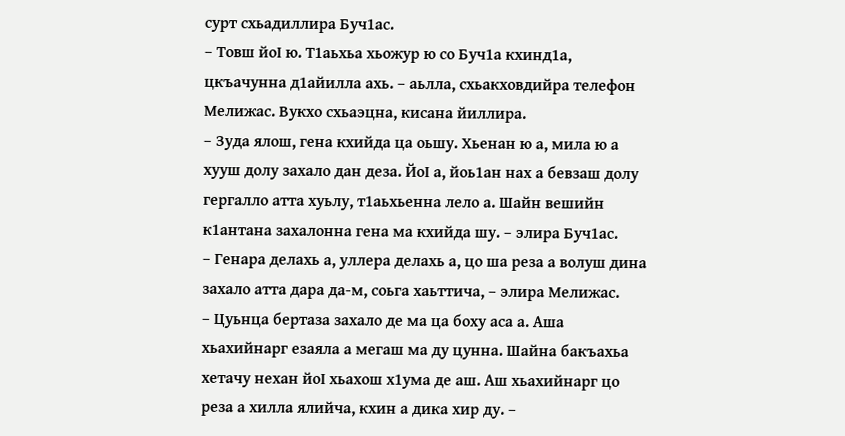сурт схьадиллира Буч1ас.
– Товш йоІ ю. Т1аьхьа хьожур ю со Буч1а кхинд1а, цкъачунна д1айилла ахь. – аьлла, схьакховдийра телефон Мелижас. Вукхо схьаэцна, кисана йиллира.
– Зуда ялош, гена кхийда ца оьшу. Хьенан ю а, мила ю а хууш долу захало дан деза. ЙоІ а, йоь1ан нах а бевзаш долу гергалло атта хуьлу, т1аьхьенна лело а. Шайн вешийн к1антана захалонна гена ма кхийда шу. – элира Буч1ас.
– Генара делахь а, уллера делахь а, цо ша реза а волуш дина захало атта дара да-м, соьга хаьттича, – элира Мелижас.
– Цуьнца бертаза захало де ма ца боху аса а. Аша хьахийнарг езаяла а мегаш ма ду цунна. Шайна бакъахьа хетачу нехан йоІ хьахош х1ума де аш. Аш хьахийнарг цо реза а хилла ялийча, кхин а дика хир ду. –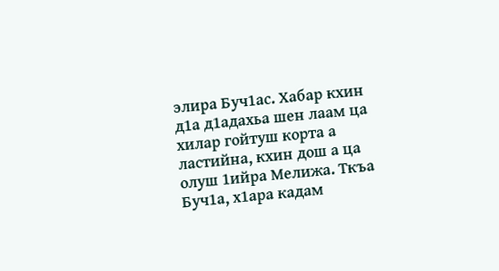элира Буч1ас. Хабар кхин д1а д1адахьа шен лаам ца хилар гойтуш корта а ластийна, кхин дош а ца олуш 1ийра Мелижа. Ткъа Буч1а, х1ара кадам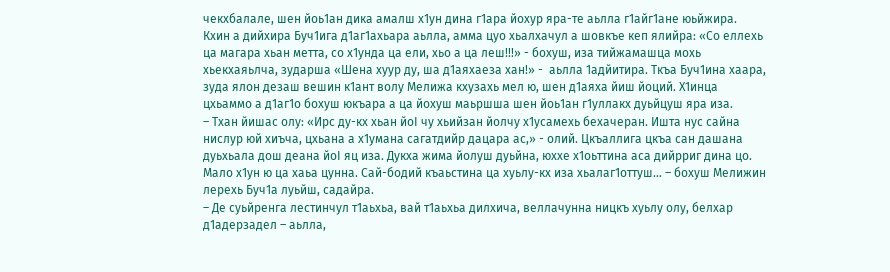чекхбалале, шен йоь1ан дика амалш х1ун дина г1ара йохур яра-те аьлла г1айг1ане юьйжира.
Кхин а дийхира Буч1ига д1аг1ахьара аьлла, амма цуо хьалхачул а шовкъе кеп ялийра: «Со еллехь ца магара хьан метта, со х1унда ца ели, хьо а ца леш!!!» - бохуш, иза тийжамашца мохь хьекхаяьлча, зударша «Шена хуур ду, ша д1аяхаеза хан!» -  аьлла 1адйитира. Ткъа Буч1ина хаара, зуда ялон дезаш вешин к1ант волу Мелижа кхузахь мел ю, шен д1аяха йиш йоций. Х1инца цхьаммо а д1аг1о бохуш юкъара а ца йохуш маьршша шен йоь1ан г1уллакх дуьйцуш яра иза.
– Тхан йишас олу: «Ирс ду-кх хьан йоІ чу хьийзан йолчу х1усамехь бехачеран. Ишта нус сайна нислур юй хиъча, цхьана а х1умана сагатдийр дацара ас,» - олий. Цкъаллига цкъа сан дашана дуьхьала дош деана йоІ яц иза. Дукха жима йолуш дуьйна, юххе х1оьттина аса дийрриг дина цо. Мало х1ун ю ца хаьа цунна. Сай-бодий къаьстина ца хуьлу-кх иза хьалаг1оттуш… – бохуш Мелижин лерехь Буч1а луьйш, садайра.
– Де суьйренга лестинчул т1аьхьа, вай т1аьхьа дилхича, веллачунна ницкъ хуьлу олу, белхар д1адерзадел – аьлла,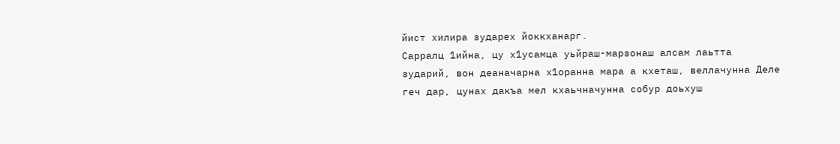йист хилира зударех йоккханарг.
Сарралц 1ийна, цу х1усамца уьйраш-марзонаш алсам лаьтта зударий, вон деаначарна х1оранна мара а кхеташ, веллачунна Деле геч дар, цунах дакъа мел кхаьчначунна собур доьхуш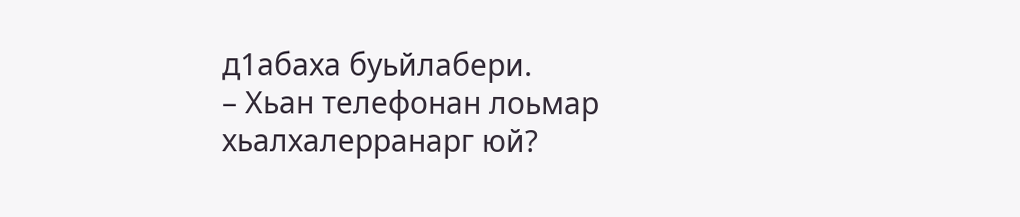д1абаха буьйлабери.
– Хьан телефонан лоьмар хьалхалерранарг юй?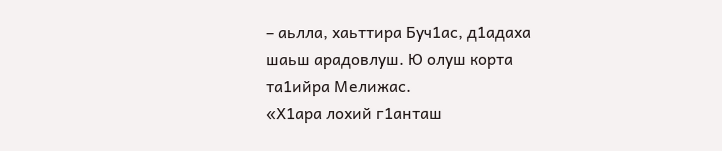– аьлла, хаьттира Буч1ас, д1адаха шаьш арадовлуш. Ю олуш корта та1ийра Мелижас.
«Х1ара лохий г1анташ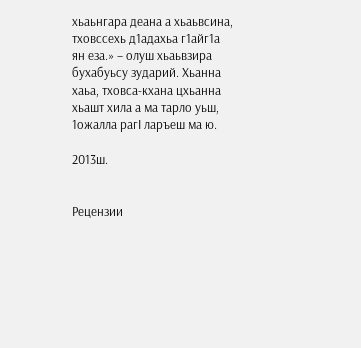хьаьнгара деана а хьаьвсина, тховссехь д1адахьа г1айг1а ян еза.» – олуш хьаьвзира бухабуьсу зударий. Хьанна хаьа, тховса-кхана цхьанна хьашт хила а ма тарло уьш, 1ожалла рагІ ларъеш ма ю.

2013ш.


Рецензии